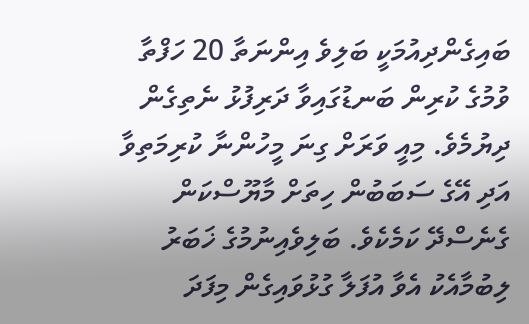ބައިގެންދިއުމަކީ ބަލިވެ އިންނަތާ 20 ހަފްތާ ވުމުގެ ކުރިން ބަނޑުގައިވާ ދަރިފުޅު ނެތިގެން ދިޔުމެވެ. މިއީ ވަރަށް ގިނަ މީހުންނާ ކުރިމަތިވާ އަދި އޭގެ ސަބަބުން ހިތަށް މާޔޫސްކަން ގެނެސްދޭ ކަމެކެވެ. ބަލިވެއިނުމުގެ ޚަބަރު ލިބުމާއެކު އެވާ އުފަލާ ގުޅުވައިގެން މިފަދަ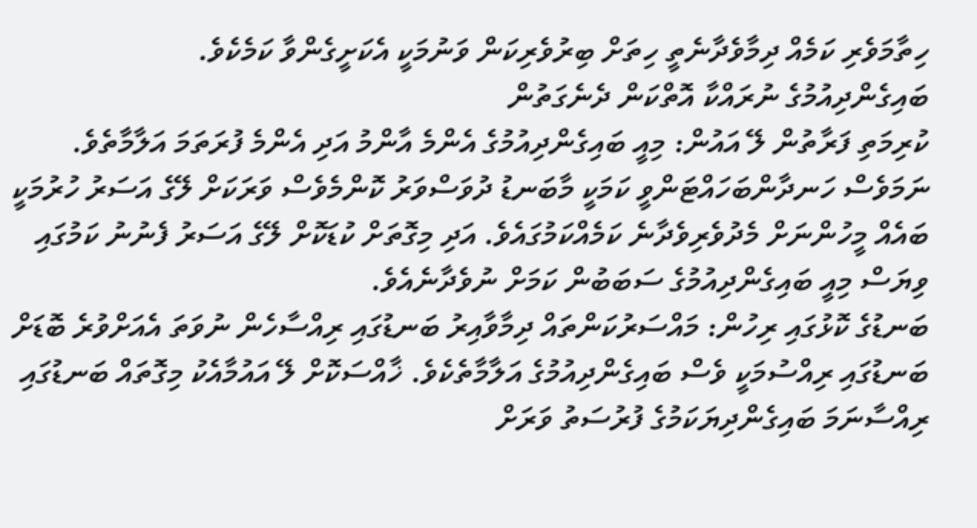ހިތާމަވެރި ކަމެއް ދިމާވެދާނެތީ ހިތަށް ބިރުވެރިކަން ވަނުމަކީ އެކަށީގެންވާ ކަމެކެވެ.
ބައިގެންދިއުމުގެ ނުރައްކާ އޮތްކަން ދެނެގަތުން
ކުރިމަތި ފަރާތުން ލޭ އައުން: މިއީ ބައިގެންދިއުމުގެ އެންމެ އާންމު އަދި އެންމެ ފުރަތަމަ އަލާމާތެވެ. ނަމަވެސް ހަނދާންބަހައްޓަންވީ ކަމަކީ މާބަނޑު ދުވަސްވަރު ކޮންމެވެސް ވަރަކަށް ލޭގެ އަސަރު ހުރުމަކީ ބައެއް މީހުންނަށް މެދުވެރިވެދާނެ ކަމެއްކަމުގައެވެ. އަދި މިގޮތަށް ކުޑަކޮށް ލޭގެ އަސަރު ފެނުނު ކަމުގައި ވިޔަސް މިއީ ބައިގެންދިއުމުގެ ސަބަބުން ކަމަށް ނުވެދާނެއެވެ.
ބަނޑުގެ ކޮޅުގައި ރިހުން: މައްސަރުކަންތައް ދިމާވާއިރު ބަނޑުގައި ރިއްސާހެން ނުވަތަ އެއަށްވުރެ ބޮޑަށް ބަނޑުގައި ރިއްސުމަކީ ވެސް ބައިގެންދިއުމުގެ އަލާމާތެކެވެ. ޚާއްސަކޮށް ލޭ އައުމާއެކު މިގޮތައް ބަނޑުގައި ރިއްސާނަމަ ބައިގެންދިޔަކަމުގެ ފުރުސަތު ވަރަށް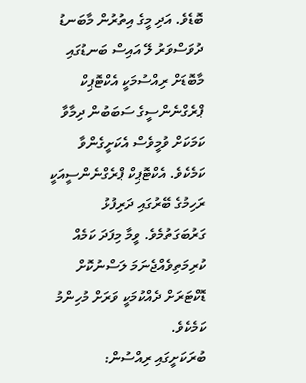ބޮޑެވެ. އަދި މީގެ އިތުރުން މާބަނޑު ދުވަސްވަރު ލޭ އައިސް ބަނޑުގައި މާބޮޑަށް ރިއްސުމަކީ އެކްޓޮޕިކް ޕްރެގްނެންސީގެ ސަބަބުން ދިމާވާ ކަމަކަށް ވުމީވެސް އެކަށީގެންވާ ކަމެކެވެ. އެކްޓޮޕިކް ޕްރެގްނެންސީއަކީ ރަހިމުގެ ބޭރުގައި ދަރިފުޅު ގަރުބަގަތުމެވެ. ވީމާ މިފަދަ ކަމެއް ކުރިމަތިވެއްޖެނަމަ ލަސްނުކޮށް ޑޮކްޓަރަށް ދެއްކުމަކީ ވަރަށް މުހިންމު ކަމެކެވެ.
ބުރަކަށީގައި ރިއްސުން: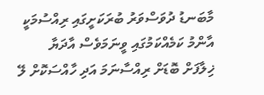މާބަނޑު ދުވަސްވަރު ބުރަކަށީގައި ރިއްސުމަކީ އާންމު ކަމެއްކަމުގައި ވީނަމަވެސް އާދަޔާ ޚިލާފަށް ބޮޑަށް ރިއްސާނަމަ އަދި ހާއްސަކޮށް ލޭ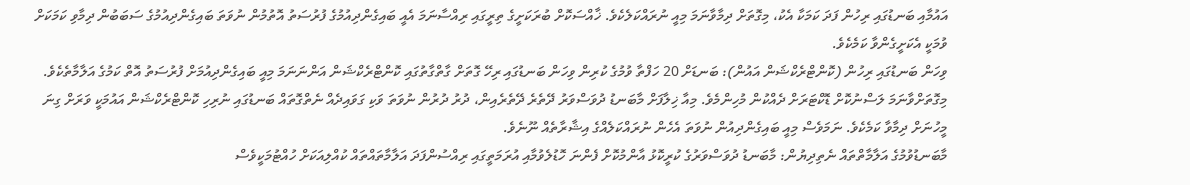އައުމާއި ބަނޑުގައި ރިހުން ފަދަ ކަމަކާ އެކު، މިގޮތަށް ދިމާވާނަމަ މިއީ ނުރައްކަލެކެވެ. ޚާއްސަކޮށް ބުރަކަށީގެ ތިރީގައި ރިއްސާނަމަ އެއީ ބައިގެންދިއުމުގެ ފުރުސަތު އޮތުމުން ނުވަތަ ބައިގެންދިއުމުގެ ސަބަބުން ދިމާވި ކަމަކަށް ވުމަކީ އެކަށީގެންވާ ކަމެކެވެ.
ވިހަން ބަނޑުގައި ރިހުން (ކޮންޓްރެކްޝަން އައުން): ބަނޑަށް 20 ހަފްތާ ވުމުގެ ކުރިން ވިހަން ބަނޑުގައި ރިހޭ ގޮތަށް ގާތްގާތުގައި ކޮންޓްރެކްޝަން އަންނަނަމަ މިއީ ބައިގެންދިއުމަށް ފުރުސަތު އޮތް ކަމުގެ އަލާމާތެކެވެ. މިގޮތަށްވާނަމަ ލަސްނުކޮށް ޑޮކްޓަރަށް ދެއްކުން މުހިންމެވެ. މިއާ ޚިލާފަށް މާބަނޑު ދުވަސްވަރު ދޭތެރެ ދޭތެރެއިން، ދުރު ދުރުން ނުވަތަ ވަކި ގަވައިދެއް ނެތްގޮތައް ބަނޑުގައި ނުރިހި ކޮންޓްރެކްޝަން އައުމަކީ ވަރަށް ގިނަ މީހުނަށް ދިމާވާ ކަމެކެވެ. ނަމަވެސް މިއީ ބައިގެންދިއުން ނުވަތަ އެހެން ނުރައްކަލެއްގެ އިޝާރާތެއް ނޫނެވެ.
މާބަނޑުވުމުގެ އަލާމާތްތައް ނެތިދިޔުން: މާބަނޑު ދުވަސްވަރުގެ ކުރީކޮޅު އާންމުކޮށް ފެންނަ ހޮޑުލެވުމާއި އުރަމަތީގައި ރިއްސުންފަދަ އަލާމާތައްތައް ކުއްލިއަކަށް ހުއްޓުމަކީވެސް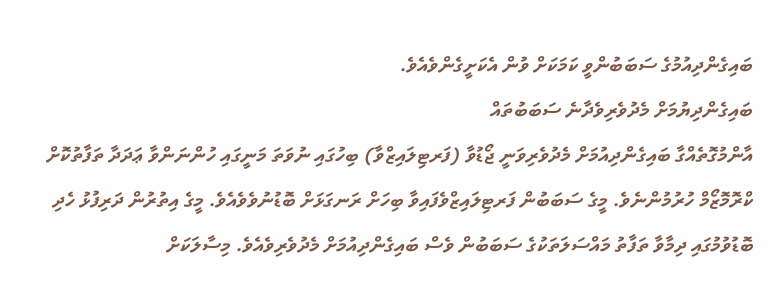ބައިގެންދިއުމުގެ ސަބަބުންވީ ކަމަކަށް ވުން އެކަށީގެންވެއެވެ.
ބައިގެންދިޔުމަށް މެދުވެރިވެދާނެ ސަބަބުތައް
އާންމުގޮތެއްގާ ބައިގެންދިއުމަށް މެދުވެރިވަނީ ޖޯޑުވާ (ފަރޓިލައިޒްވާ) ބިހުގައި ނުވަތަ މަނީގައި ހުންނަންވާ ޢަދަދާ ތަފާތުކޮށް ކްރޮމޮޒޯމް ހުރުމުންނެވެ. މީގެ ސަބަބުން ފަރޓިލައިޒްވެފައިވާ ބިހަށް ރަނގަޅަށް ބޮޑުނުވެވެއެވެ. މީގެ އިތުރުން ދަރިފުޅު ހެދި ބޮޑުވުމުގައި ދިމާވާ ތަފާތު މައްސަލަތަކުގެ ސަބަބުން ވެސް ބައިގެންދިއުމަށް މެދުވެރިވެއެވެ. މިސާލަކަށް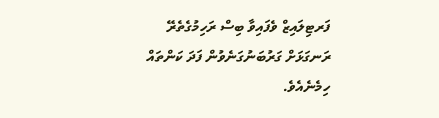ފަރޓިލައިޒް ވެފައިވާ ބިސް ރަހިމުގެތެރޭ ރަނގަޅަށް ގަރުބަނުގަނެވުން ފަދަ ކަންތައް ހިމެނެއެވެ.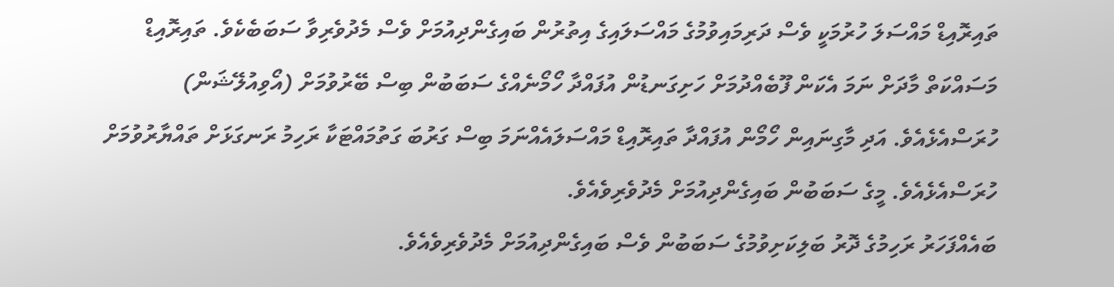ތައިރޮއިޑް މައްސަލަ ހުރުމަކީ ވެސް ދަރިމައިވުމުގެ މައްސަލައިގެ އިތުރުން ބައިގެންދިއުމަށް ވެސް މެދުވެރިވާ ސަބަބެކެވެ. ތައިރޮއިޑް މަސައްކަތް މާދަށް ނަމަ އެކަން ފޫބެއްދުމަށް ހަށިގަނޑުން އުފައްދާ ހޯމޯނެއްގެ ސަބަބުން ބިސް ބޭރުވުމަށް (އޯވިއުލޭޝަން) ހުރަސްއެޅެއެވެ. އަދި މާގިނައިން ހޯމޯން އުފައްދާ ތައިރޮއިޑް މައްސަލައެއްނަމަ ބިސް ގަރުބަ ގަތުމައްޓަކާ ރަހިމު ރަނގަޅަށް ތައްޔާރުވުމަށް ހުރަސްއެޅެއެވެ. މީގެ ސަބަބުން ބައިގެންދިއުމަށް މެދުވެރިވެއެވެ.
ބައެއްފަހަރު ރަހިމުގެ ދޮރު ބަލިކަށިވުމުގެ ސަބަބުން ވެސް ބައިގެންދިއުމަށް މެދުވެރިވެއެވެ.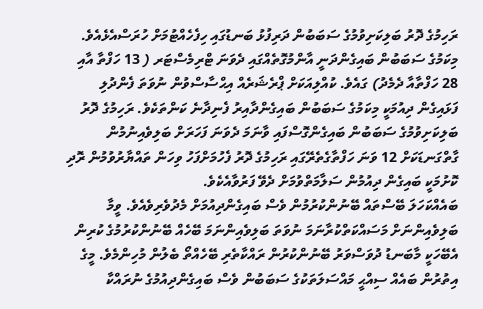ރަހިމުގެ ދޮރު ބަލިކަށިވުމުގެ ސަބަބުން ދަރިފުޅު ބަނޑުގައި ހިފެހެއްޓުމަށް ހުރަސްއެޅެއެވެ. މިކަމުގެ ސަބަބުން ބައިގެންދަނީ އާންމުގޮތެއްގައި ދެވަނަ ޓްރިމެސްޓަރ ( 13 ހަފްތާ އާއި 28 ހަފްތާއާ ދެމެދު) ގައެވެ. ކުއްލިއަކަށް ޕްރެޝަރެއް އިޙްސާސްވުން ނުވަތަ ފެންދުލި ފަޅައިގެން ދިއުމަކީ މިކަމުގެ ސަބަބުން ބައިގެންދާއިރު ފެނިދާނެ ކަންތަކެވެ. ރަހިމުގެ ދޮރު ބަލިކަށިވުމުގެ ސަބަބުން ބައިގެންގޮސްފައި ވާނަމަ ދެވަނަ ފަހަރަށް ބަލިވެއިނުމުން ގާތްގަނޑަކަށް 12 ވަނަ ހަފްތާގެތެރޭގައި ރަހިމުގެ ދޮރު ފެހުމަށްފަހު ވިހަން ތައްޔާރުވުމުން ރޮދި ކޮށުމަކީ ބައިގެން ދިއުމުން ސަލާމަތްވުމަށް ދެވޭ ފަރުވާއެކެވެ.
ބައެއްކަހަލަ ބޭސްތައް ބޭނުންކުރުމުން ވެސް ބައިގެންދިއުމަށް މެދުވެރިވެއެވެ. ވީމާ ބަލިވެއިންނަށް މަސައްކަތްކުރާނަމަ ނުވަތަ ބަލިވެއިންނަމަ ބޭހެއް ބޭނުންކުރުމުގެ ކުރިން އެބޭހަކީ މާބަނޑު ދުވަސްވަރު ބޭނުންކުރުން ރައްކާތެރި ބޭހެއްތޯ ބެލުން މުހިންމެވެ. މީގެ އިތުރުން ބައެއް ސިއްޙީ މައްސަލަތަކުގެ ސަބަބުން ވެސް ބައިގެންދިއުމުގެ ނުރައްކާ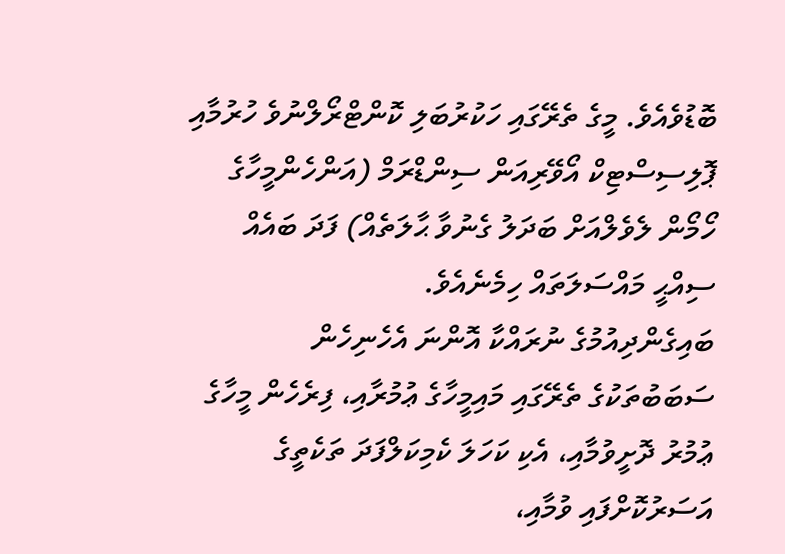ބޮޑުވެއެވެ. މީގެ ތެރޭގައި ހަކުރުބަލި ކޮންޓްރޯލްނުވެ ހުރުމާއި ޕޮލިސިސްޓިކް އޯވޭރިއަން ސިންޑްރަމް (އަންހެންމީހާގެ ހޯމޯން ލެވެލްއަށް ބަދަލު ގެނުވާ ޙާލަތެއް) ފަދަ ބައެއް ސިއްޙީ މައްސަލަތައް ހިމެނެއެވެ.
ބައިގެންދިއުމުގެ ނުރައްކާ އޮންނަ އެހެނިހެން ސަބަބުތަކުގެ ތެރޭގައި މައިމީހާގެ ޢުމުރާއި، ފިރެހެން މީހާގެ ޢުމުރު ދޮށީވުމާއި، އެކި ކަހަލަ ކެމިކަލްފަދަ ތަކެތީގެ އަސަރުކޮށްފައި ވުމާއި،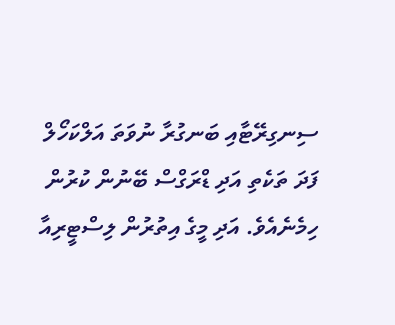ސިނގިރޭޓާއި ބަނގުރާ ނުވަތަ އަލްކަހޯލް ފަދަ ތަކެތި އަދި ޑްރަގްސް ބޭނުން ކުރުން ހިމެނެއެވެ. އަދި މީގެ އިތުރުން ލިސްޓީރިއާ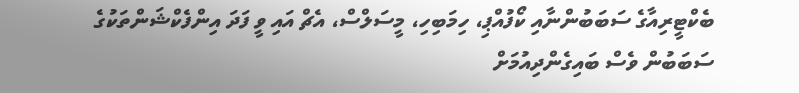ބެކްޓީރިއާގެ ސަބަބުންނާއި ކޯފުއްޕި، ހިމަބިހި، މީސަލްސް، އެޗް އައި ވީ ފަދަ އިންފެކްޝަންތަކުގެ ސަބަބުން ވެސް ބައިގެންދިއުމަށް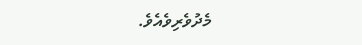މެދުވެރިވެއެވެ.